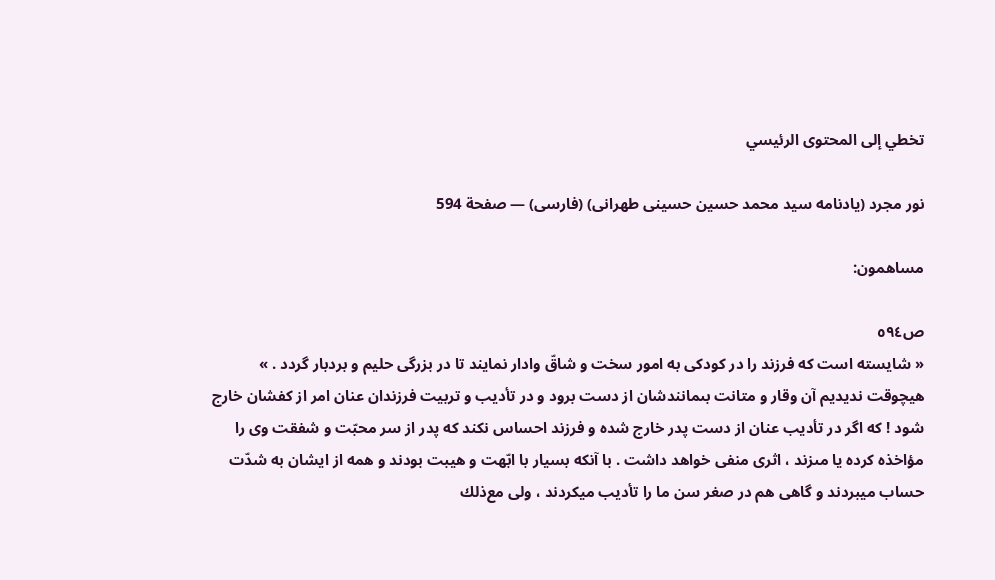تخطي إلى المحتوى الرئيسي

نور مجرد (يادنامه سيد محمد حسين حسينى طهرانى) (فارسى) — صفحة 594

مساهمون:

ص٥٩٤
« شايسته است كه فرزند را در كودكى به امور سخت و شاقّ وادار نمايند تا در بزرگى حليم و بردبار گردد . » هيچوقت نديديم آن وقار و متانت بىمانندشان از دست برود و در تأديب و تربيت فرزندان عنان امر از كفشان خارج شود ! كه اگر در تأديب عنان از دست پدر خارج شده و فرزند احساس نكند كه پدر از سر محبّت و شفقت وى را مؤاخذه كرده يا مىزند ، اثرى منفى خواهد داشت . با آنكه بسيار با ابّهت و هيبت بودند و همه از ايشان به شدّت حساب ميبردند و گاهى هم در صغر سن ما را تأديب ميكردند ، ولى مع‌ذلك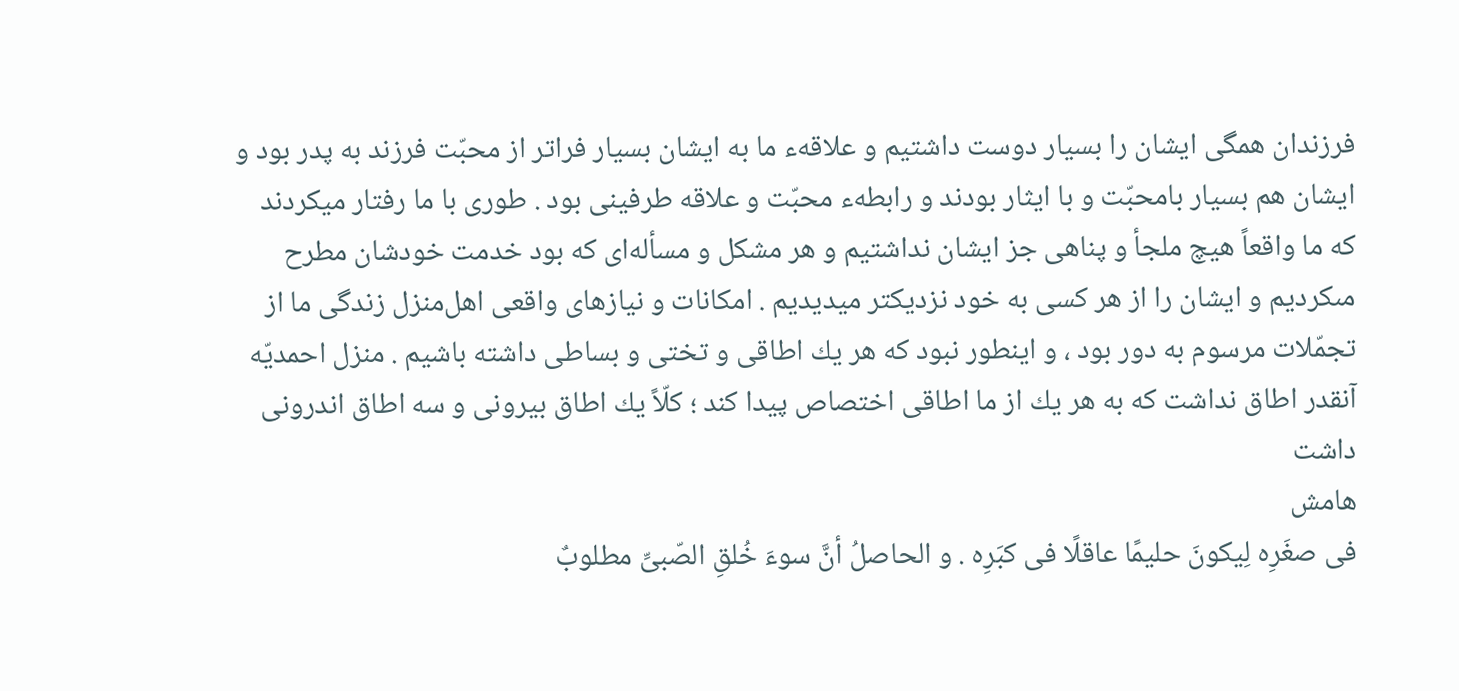فرزندان همگى ايشان را بسيار دوست داشتيم و علاقهء ما به ايشان بسيار فراتر از محبّت فرزند به پدر بود و ايشان هم بسيار بامحبّت و با ايثار بودند و رابطهء محبّت و علاقه طرفينى بود . طورى با ما رفتار ميكردند كه ما واقعاً هيچ ملجأ و پناهى جز ايشان نداشتيم و هر مشكل و مسأله‌اى كه بود خدمت خودشان مطرح مىكرديم و ايشان را از هر كسى به خود نزديكتر ميديديم . امكانات و نيازهاى واقعى اهل‌منزل زندگى ما از تجمّلات مرسوم به دور بود ، و اينطور نبود كه هر يك اطاقى و تختى و بساطى داشته باشيم . منزل احمديّه آنقدر اطاق نداشت كه به هر يك از ما اطاقى اختصاص پيدا كند ؛ كلّاً يك اطاق بيرونى و سه اطاق اندرونى داشت
هامش
فى صغَرِه لِيكونَ حليمًا عاقلًا فى كبَرِه . و الحاصلُ أنَّ سوءَ خُلقِ الصّبىِّ مطلوبٌ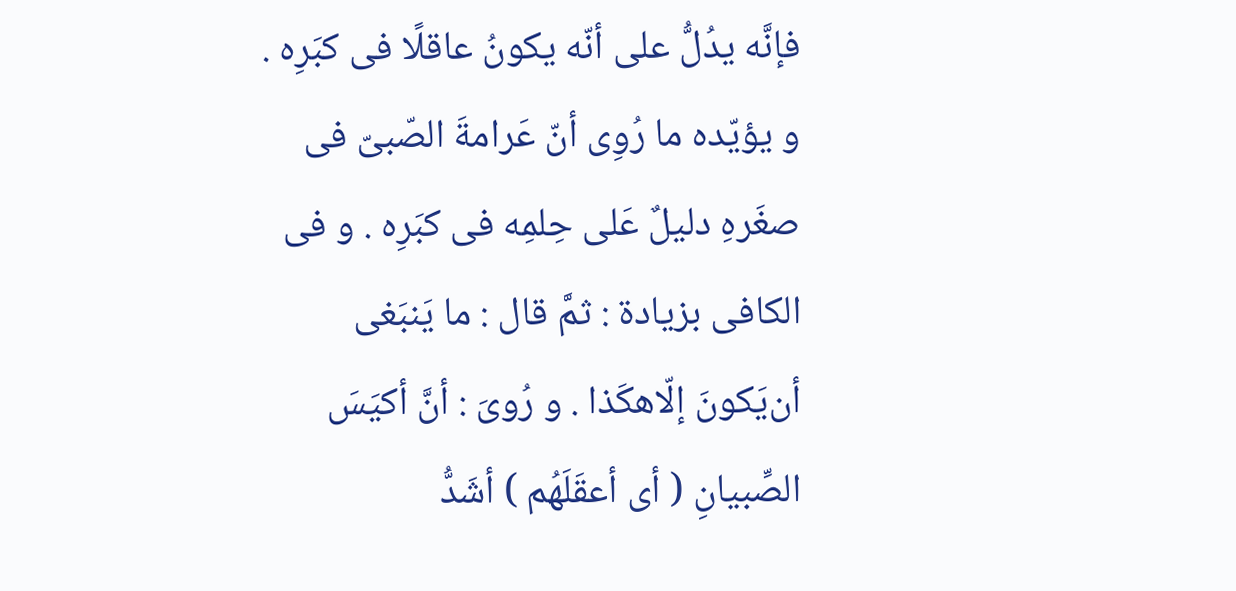فإنَّه يدُلُّ على أنّه يكونُ عاقلًا فى كبَرِه . و يؤيّده ما رُوِى أنّ عَرامةَ الصّبىّ فى صغَرهِ دليلٌ عَلى حِلمِه فى كبَرِه . و فى الكافى بزيادة : ثمَّ قال : ما يَنبَغى أن‌يَكونَ إلّاهكَذا . و رُوىَ : أنَّ أكيَسَ الصِّبيانِ ( أى أعقَلَهُم ) أشَدُّ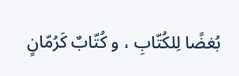بُغضًا لِلكُتّابِ ، و كُتّابٌ كَرُمّانٍ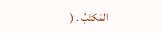المَكتَبُ . (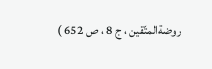روضةالمتّقين ، ج 8 ، ص 652 )